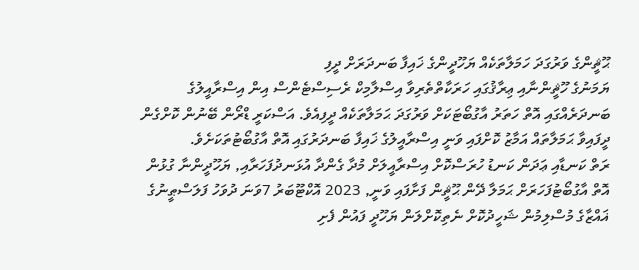ޙޫޘީންގެ ވަރުގަދަ ހަމަލާތަކެއް ޔަހޫދީންގެ ޚައިފާ ބަނދަރަށް ދީފި
ޔަމަނުގެ ހޫޘީންނާއި ޢިރާޤުގައި ހަރަކާތްތެރިވާ އިސްލާމިކް ރެސިސްޓެންސް އިން އިސްރާއީލުގެ ބަނދަރެއްގައި އޮތް ހަތަރު އާގުބޯޓަކަށް ވަރުގަދަ ޙަމަލާތަކެއް ދީފިއެވެ. އަސްކަރީ ޑްރޯން ބޭނުން ކޮށްގެން ދީފައިވާ ޙަމަލާތައް އަމާޒު ކޮށްފައި ވަނީ އިސްރާއީލުގެ ޚައިފާ ބަނދަރުގައި އޮތް އާގުބޯޓުތަކަށެވެ.
ރަތް ކަނޑާއި ޢަދަން ކަނޑު ހުރަސްކޮށް އިސްރާއީލަށް މުދާ ގެންދާ އުޅަނދުފަހަރާއި, ޔަހޫދީންނާ ގުޅުން އޮތް އާގުބޯޓުފަހަރަށް ޙަމަލާ ދޭން ޙޫޘީން ފަށާފައި ވަނީ, 2023 އޮކްޓޫބަރު 7ވަނަ ދުވަހު ފަލަސްޠީނުގެ ޣައްޒާގެ މުސްލިމުން ޝަހީދުކޮށް ނެތިކޮށްލަން ޔަހޫދީ ފައުން ފެށި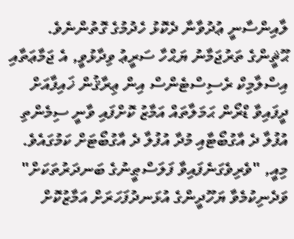ލާއިންސާނީ ޢުދުވާނާ ދެކޮޅު ހެދުމުގެ ގޮތުންނެވެ.
ޙޫޘީންގެ ތަރުޖަމާނު ޔަޙްހާ ސަރީޢު ވިދާޅުވީ, އެ ޖަމާޢަތާއި އިސްލާމިކް ރެސިސްޓެންސް އިން ޢިރާޤުން ޚައިފާއަށް ދީފައިވާ ޑްރޯން ޙަމަލާތައް އަމާޒު ކޮށްފައި ވާނީ ސިމެންތި އުފުލާ ދެ އާގުބޯޓާއި މުދާ އުފުލާ ދެ އާގުބޯޓަށް ކަމުގައެވެ. މިއީ, "ވެރިވެގަނެފައިވާ ފަލަސްޠީނުގެ ބަނދަރުތަކަށް" ވަދެނިކުމެވާ ޔަހޫދީންގެ އުޅަނދުފަހަރަށް އަމާޒުކޮށް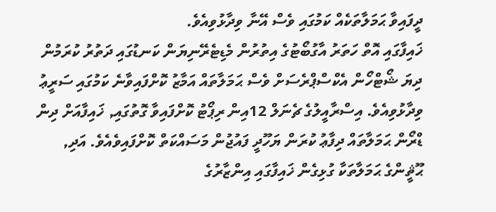ދީފައިވާ ޙަމަލާތަކެއް ކަމުގައި ވެސް އޭނާ ވިދާޅުވިއެވެ.
ޚައިފާގައި އޮތް ހަތަރު އާގުބޯޓުގެ އިތުރުން މެޑިޓެރޭނިޔަން ކަނޑުގައި ދަތުރު ކުރަމުން ދިޔަ ޝޯޓްހޯން އެކްސްޕްރެސަށް ވެސް ޙަމަލާތައް އަމާޒު ކޮށްފައިވާނެ ކަމުގައި ސަރީޢު ވިދާޅުވިއެވެ. އިސްރާއީލުގެ ޗެނަލް 12އިން ރިޕޯޓު ކޮށްފައިވާ ގޮތުގައި, ޚައިފާއަށް ދިން ޑްރޯން ޙަމަލާތައް ދިފާޢު ކުރަން ޔަހޫދީ ފައުޖުން މަސައްކަތް ކޮށްފައިވެއެވެ. އަދި, ޙޫޘީންގެ ޙަމަލާތަކާ ގުޅިގެން ޚައިފާގައި އިންޒާރުގެ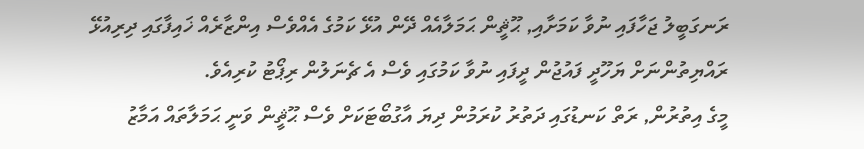ރަނގަބީލު ޖަހާފައި ނުވާ ކަމަށާއި, ޙޫޘީން ޙަމަލާއެއް ދޭން އުޅޭ ކަމުގެ އެއްވެސް އިންޒާރެއް ޚައިފާގައި ދިރިއުޅޭ ރައްޔިތުންނަށް ޔަހޫދީ ފައުޖުން ދީފައި ނުވާ ކަމުގައި ވެސް އެ ޗެނަލުން ރިޕޯޓު ކުރިއެވެ.
މީގެ އިތުރުން, ރަތް ކަނޑުގައި ދަތުރު ކުރަމުން ދިޔަ އާގުބޯޓަކަށް ވެސް ޙޫޘީން ވަނީ ޙަމަލާތައް އަމާޒު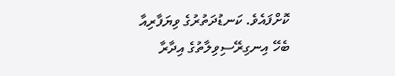ކޮށްފައެވެ. ކަނޑުދަތުރުގެ ވިޔަފާރިއާ ބެހޭ އިނގިރޭސިވިލާތުގެ އިދާރާ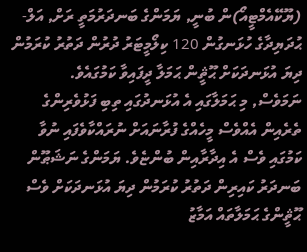(ޔޫކޭއެމްޓީއޯ)ން ބުނީ, ޔަމަންގެ ބަނދަރުމަތީ ރަށް, އަލް-ޙުދަޔިދާގެ ހުޅަނގުން 120 ކިލޯމީޓަރު ދުރުން ދަތުރު ކުރަމުން ދިޔަ އުޅަނދަކަށް ޙޫޘީން ޙަމަލާ ދީފައިވާ ކަމުގައެވެ.
ނަމަވެސް, މި ޙަމަލާގައި އެ އުޅަނދުގައި ތިބި ފަޅުވެރިންގެ ތެރެއިން އެއްވެސް މީހެއްގެ ފުރާނައަށް ނުރައްކާވެފައި ނުވާ ކަމުގައި ވެސް އެ އިދާރާއިން ބުންޏެވެ. ޔަމަންގެ ނަޝަޠޫން ބަނދަރު ކައިރިން ދަތުރު ކުރަމުން ދިޔަ އުޅަނދަކަށް ވެސް ޙޫޘީންގެ ޙަމަލާތައް އަމާޒު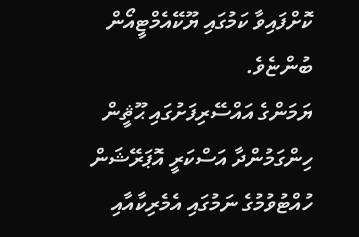ކޮށްފައިވާ ކަމުގައި ޔޫކޭއެމްޓީއޯން ބުންޏެވެ.
ޔަމަންގެ އައްސޭރިފަށުގައި ޙޫޘީން ހިންގަމުންދާ އަސްކަރީ އޮޕަރޭޝަން ހުއްޓުވުމުގެ ނަމުގައި އެމެރިކާއާއި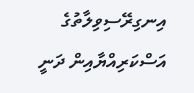އިނގިރޭސިވިލާތުގެ އަސްކަރިއްޔާއިން ދަނީ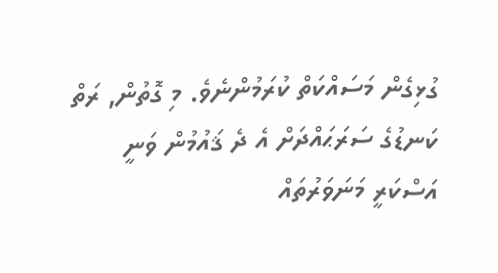ގުޅިގެން މަސައްކަތް ކުރަމުންނެވެ. މި ގޮތުން, ރަތް ކަނޑުގެ ސަރަޙައްދަށް އެ ދެ ޤައުމުން ވަނީ އަސްކަރީ މަނަވަރުތައް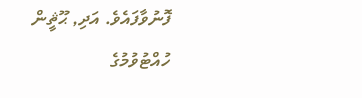ފޮނުވާފައެވެ. އަދި, ޙޫޘީން ހުއްޓުވުމުގެ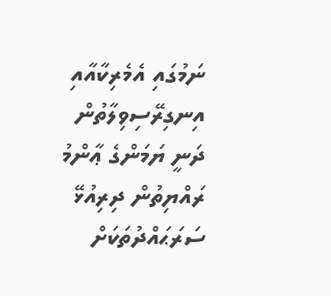ނަމުގައި އެމެރިކާއާއި އިނގިރޭސިވިލާތުން ދަނީ ޔަމަންގެ ޢާންމު ރައްޔިތުން ދިރިއުޅޭ ސަރަޙައްދުތަކަށް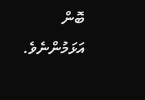ބޮން އަޅަމުންނެވެ.